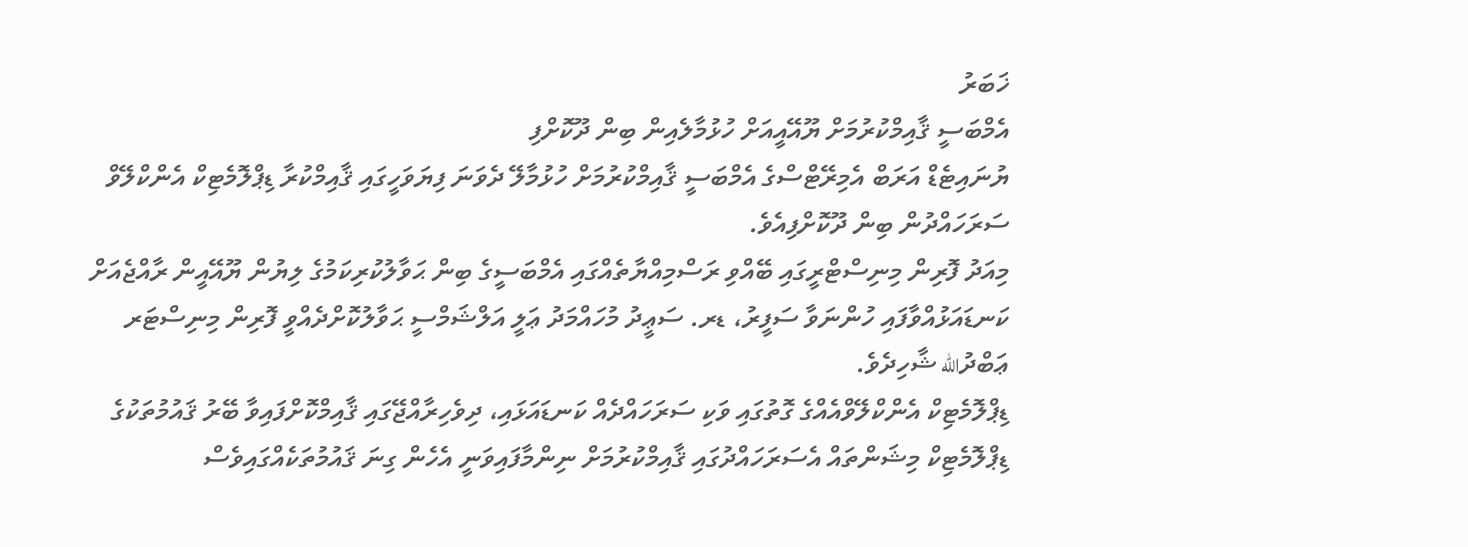ޚަބަރު
އެމްބަސީ ޤާއިމްކުރުމަށް ޔޫއޭއީއަށް ހުޅުމާލެއިން ބިން ދޫކޮށްފި
ޔުނައިޓެޑް އަރަބް އެމިރޭޓްސްގެ އެމްބަސީ ޤާއިމްކުރުމަށް ހުޅުމާލޭ ދެވަނަ ފިޔަވަހީގައި ޤާއިމްކުރާ ޑިޕްލޮމެޓިކް އެންކްލޭވް ސަރަހައްދުން ބިން ދޫކޮށްފިއެވެ.
މިއަދު ފޮރިން މިނިސްޓްރީގައި ބޭއްވި ރަސްމިއްޔާތެއްގައި އެމްބަސީގެ ބިން ޙަވާލުކުރިކަމުގެ ލިޔުން ޔޫއޭއީން ރާއްޖެއަށް ކަނޑައަޅުއްވާފައި ހުންނަވާ ސަފީރު، ޑރ. ސަޢީދު މުހައްމަދު ޢަލީ އަލްޝަމްސީ ޙަވާލުކޮށްދެއްވީ ފޮރިން މިނިސްޓަރ ޢަބްދުالله ޝާހިދެވެ.
ޑިޕްލޮމެޓިކް އެންކްލޭވްއެއްގެ ގޮތުގައި ވަކި ސަރަހައްދެއް ކަނޑައަޅައި، ދިވެހިރާއްޖޭގައި ޤާއިމްކޮށްފައިވާ ބޭރު ޤައުމުތަކުގެ ޑިޕްލޮމެޓިކް މިޝަންތައް އެސަރަހައްދުގައި ޤާއިމްކުރުމަށް ނިންމާފައިވަނީ އެހެން ގިނަ ޤައުމުތަކެއްގައިވެސް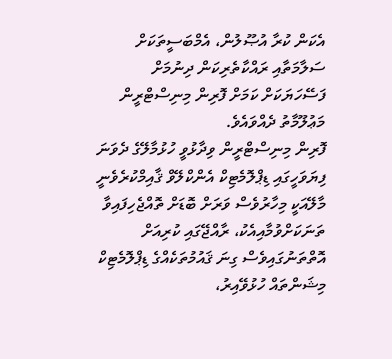އެކަން ކުރާ އުޞޫލުން، އެމްބަސީތަކަށް ސަލާމަތާއި ރައްކާތެރިކަން ދިނުމަށް ފަސޭހަޔަކަށް ކަމަށް ފޮރިން މިނިސްޓްރީން މަޢުލޫމާތު ދެއްވައެވެ.
ފޮރިން މިނިސްޓްރީން ވިދާޅުވީ ހުޅުމާލޭގެ ދެވަނަ ފިޔަވަހީގައި ޑިޕްލޮމެޓިކް އެންކްލޭވް ޤާއިމްކުރެވެނީ މާލޭއަކީ މިހާރުވެސް ވަރަށް ބޮޑަށް ތޮއްޖެހިފައިވާ ތަނަކަށްވުމާއިއެކު، ރާއްޖޭގައި ކުރިއަށް އޮތްތަނުގައިވެސް ގިނަ ޤައުމުތަކެއްގެ ޑިޕްލޮމެޓިކް މިޝަންތައް ހުޅުވޭއިރު،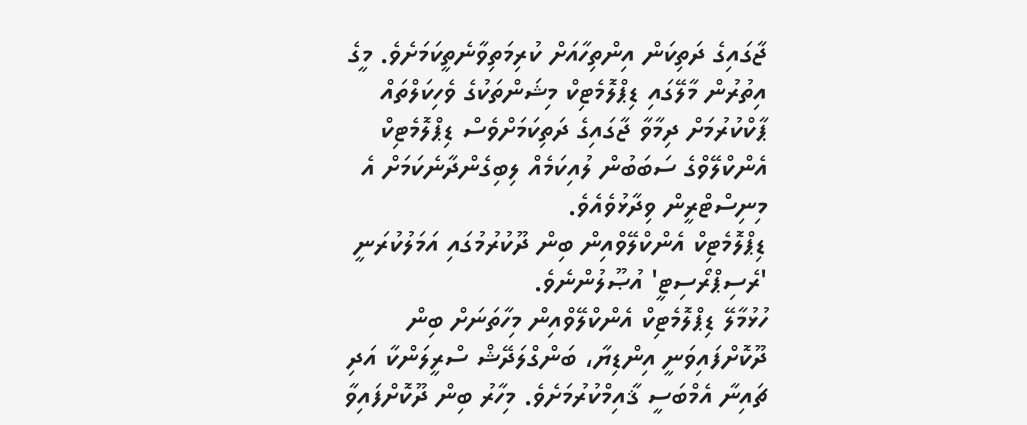ޖާގައިގެ ދަތިކަން އިންތިހާއަށް ކުރިމަތިވާނެތީކަމަށެވެ. މީގެ އިތުރުން މާލޭގައި ޑިޕްލޮމެޓިކް މިޝަންތަކުގެ ވެހިކަލްތައް ޕާކްކުރުމަށް ދިމާވާ ޖާގައިގެ ދަތިކަމަށްވެސް ޑިޕްލޮމެޓިކް އެންކްލޭވްގެ ސަބަބުން ލުއިކަމެއް ލިބިގެންދާނެކަމަށް އެ މިނިސްޓްރީން ވިދާޅުވެއެވެ.
ޑިޕްލޮމެޓިކް އެންކްލޭވްއިން ބިން ދޫކުރުމުގައި އަމަލުކުރަނީ 'ރެސިޕްރޯސިޓީ' އުޞޫލުންނެވެ.
ހުޅުމާލޭ ޑިޕްލޮމެޓިކް އެންކްލޭވްއިން މިހާތަނަށް ބިން ދޫކޮށްފައިވަނީ އިންޑިޔާ، ބަންގްލަދޭޝް ސްރީލަންކާ އަދި ޗައިނާ އެމްބަސީ ޤާއިމްކުރުމަށެވެ. މިހާރު ބިން ދޫކޮށްފައިވާ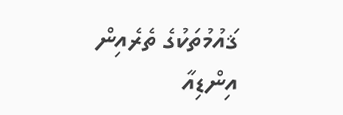ޤައުމުތަކުގެ ތެރެއިން އިންޑިއާ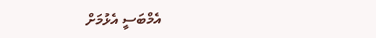އެމްބަސީ އެޅުމަށް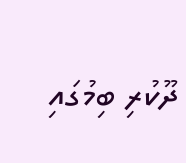ދޫކުރި ބިމުގައި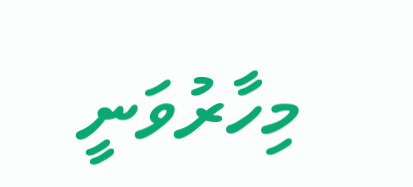މިހާރުވަނީ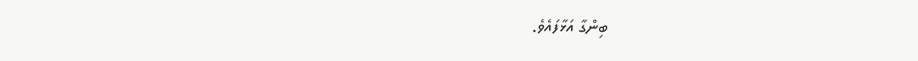ބިންގާ އަޅާފައެވެ.